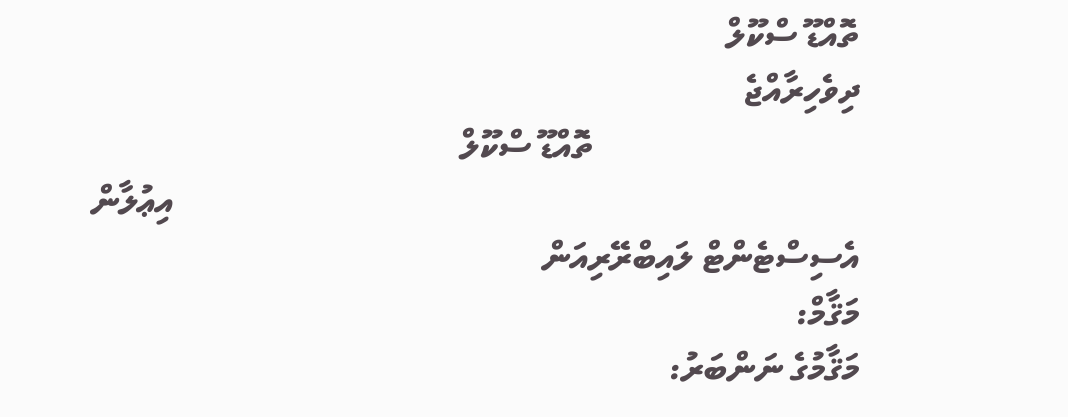ތޮއްޑޫ ސްކޫލް
ދިވެހިރާއްޖެ
                               ތޮއްޑޫ ސްކޫލް
                                                                                އިޢުލާން
އެސިސްޓެންޓް ލައިބްރޭރިއަން
މަޤާމް:
މަޤާމުގެ ނަންބަރު: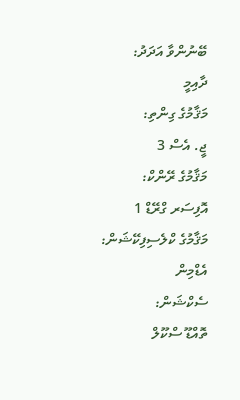ބޭނުންވާ އަދަދު:
ދާއިމީ
މަޤާމުގެ ގިންތި:
ޖީ. އެސް 3
މަޤާމުގެ ރޭންކް:
އޮފިސަރ ގްރޭޑް 1
މަޤާމުގެ ކްލެސިފިކޭޝަން:
އެޑްމިން
ސެކްޝަން:
ތޮއްޑޫ ސްކޫލް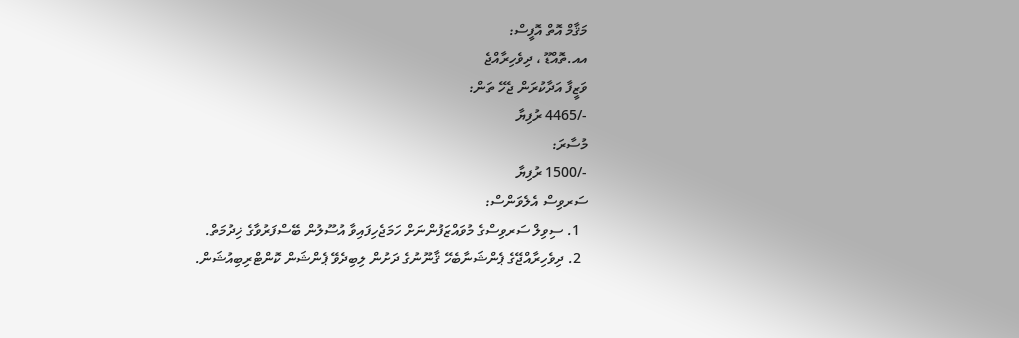މަޤާމް އޮތް އޮފީސް:
އއ.ތޮއްޑޫ ، ދިވެހިރާއްޖެ
ވަޒީފާ އަދާކުރަން ޖެހޭ ތަން:
-/4465 ރުފިޔާ
މުސާރަ:
-/1500 ރުފިޔާ
ސަރވިސް އެލެވަންސް:
  1. ސިވިލް ސަރވިސްގެ މުވައްޒަފުންނަށް ހަމަޖެހިފައިވާ އުސޫލުން ބޭސްފަރުވާގެ ޚިދުމަތް.
  2. ދިވެހިރާއްޖޭގެ ޕެންޝަނާބެހޭ ޤާނޫނުގެ ދަށުން ލިބިދެވޭ ޕެންޝަން ކޮންޓްރިބިއުޝަން.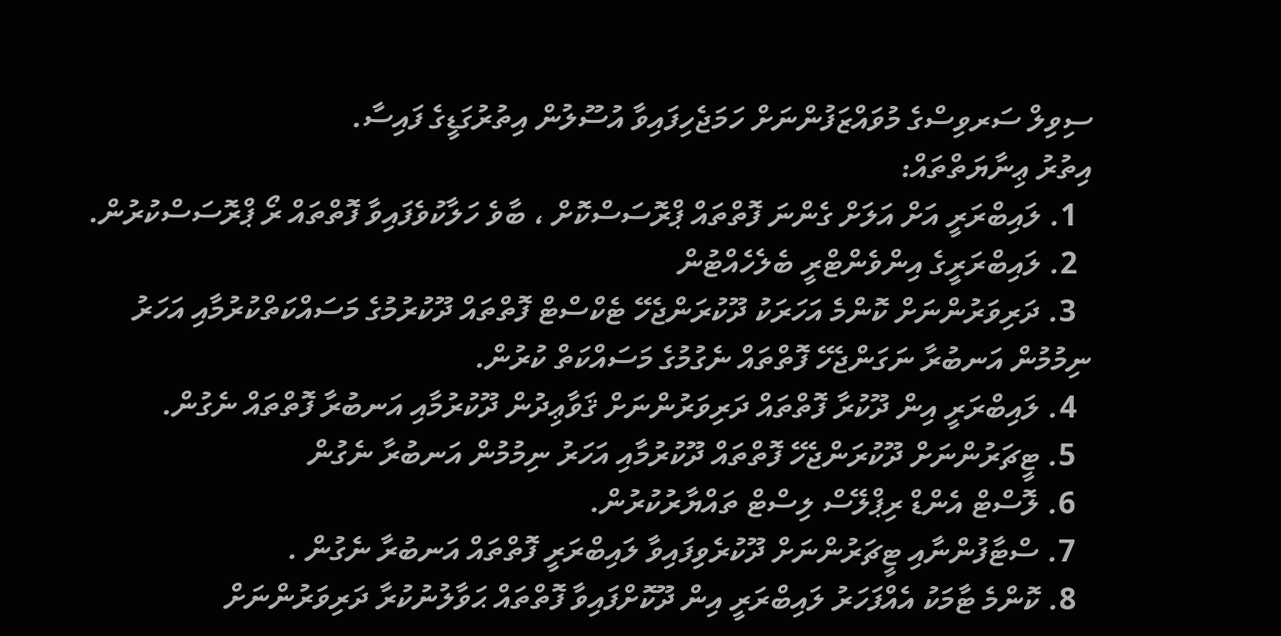ސިވިލް ސަރވިސްގެ މުވައްޒަފުންނަށް ހަމަޖެހިފައިވާ އުސޫލުން އިތުރުގަޑީގެ ފައިސާ.
އިތުރު ޢިނާޔަތްތައް:
  1. ލައިބްރަރީ އަށް އަލަށް ގެންނަ ފޮތްތައް ޕްރޮސަސްކޮށް ، ބާވެ ހަލާކުވެފައިވާ ފޮތްތައް ރޯ ޕްރޮސަސްކުރުން.
  2. ލައިބްރަރީގެ އިންވެންޓްރީ ބެލެހެއްޓުން
  3. ދަރިވަރުންނަށް ކޮންމެ އަހަރަކު ދޫކުރަންޖެހޭ ޓެކްސްޓް ފޮތްތައް ދޫކުރުމުގެ މަސައްކަތްކުރުމާއި އަހަރު ނިމުމުން އަނބުރާ ނަގަންޖެހޭ ފޮތްތައް ނެގުމުގެ މަސައްކަތް ކުރުން.
  4. ލައިބްރަރީ އިން ދޫކުރާ ފޮތްތައް ދަރިވަރުންނަށް ޤަވާޢިދުން ދޫކުރުމާއި އަނބުރާ ފޮތްތައް ނެގުން.
  5. ޓީޗަރުންނަށް ދޫކުރަންޖެހޭ ފޮތްތައް ދޫކުރުމާއި އަހަރު ނިމުމުން އަނބުރާ ނެގުން
  6. ލޮސްޓް އެންޑް ރިޕްލޭސް ލިސްޓް ތައްޔާރުކުރުން.
  7. ސްޓާފުންނާއި ޓީޗަރުންނަށް ދޫކުރެވިފައިވާ ލައިބްރަރީ ފޮތްތައް އަނބުރާ ނެގުން .
  8. ކޮންމެ ޓާމަކު އެއްފަހަރު ލައިބްރަރީ އިން ދޫކޮށްފައިވާ ފޮތްތައް ޙަވާލުނުކުރާ ދަރިވަރުންނަށް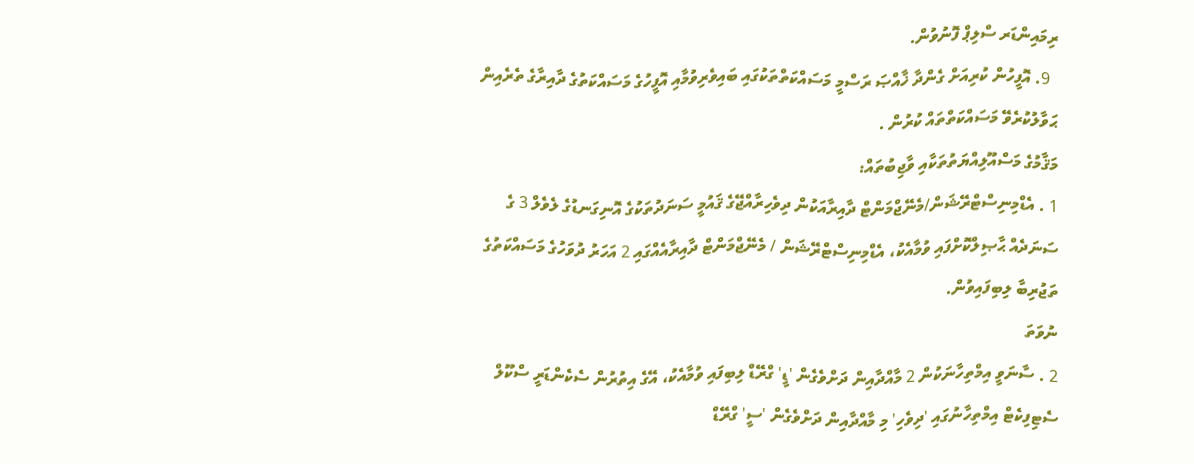ރިމައިންޑަރ ސްލިޕް ފޮނުވުން.
  9. އޮފީހުން ކުރިއަށް ގެންދާ ޚާއްޞަ ރަސްމީ މަސައްކަތްތަކުގައި ބައިވެރިވުމާއި އޮފީހުގެ މަސައްކަތުގެ ދާއިރާގެ ތެރެއިން ޙަވާލުކުރެވޭ މަސައްކަތްތައް ކުރުން .
މަޤާމުގެ މަސްއޫލިއްޔަތުތަކާއި ވާޖިބުތައް:
1 . އެޑްމިނިސްޓްރޭޝަން/މެނޭޖްމަންޓް ދާއިރާއަކުން ދިވެހިރާއްޖޭގެ ޤައުމީ ސަނަދުތަކުގެ އޮނިގަނޑުގެ ލެވެލް 3 ގެ ސަނަދެއް ޙާޞިލްކޮށްފައި ވުމާއެކު، އެޑްމިނިސްޓްރޭޝަން / މެނޭޖްމަންޓް ދާއިރާއެއްގައި 2 އަހަރު ދުވަހުގެ މަސައްކަތުގެ ތަޖުރިބާ ލިބިފައިވުން.
ނުވަތަ
2 . ސާނަވީ އިމްތިހާނަކުން 2 މާއްދާއިން ދަށްވެގެން 'ޑީ' ގްރޭޑް ލިބިފައި ވުމާއެކު، އޭގެ އިތުރުން ސެކެންޑަރީ ސްކޫލް ސެޓިފިކެޓް އިމްތިހާނުގައި 'ދިވެހި' މި މާއްދާއިން ދަށްވެގެން 'ސީ' ގްރޭޑް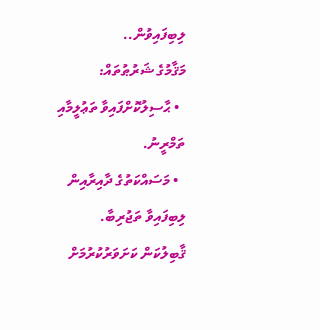ލިބިފައިވުން..
މަޤާމުގެ ޝަރުޠުތައް:
  • ޙާސިލުކޮށްފައިވާ ތަޢުލީމާއި ތަމްރީނު.
  • މަސައްކަތުގެ ދާއިރާއިން ލިބިފައިވާ ތަޖުރިބާ.
ޤާބިލުކަން ކަށަވަރުކުރުމަށް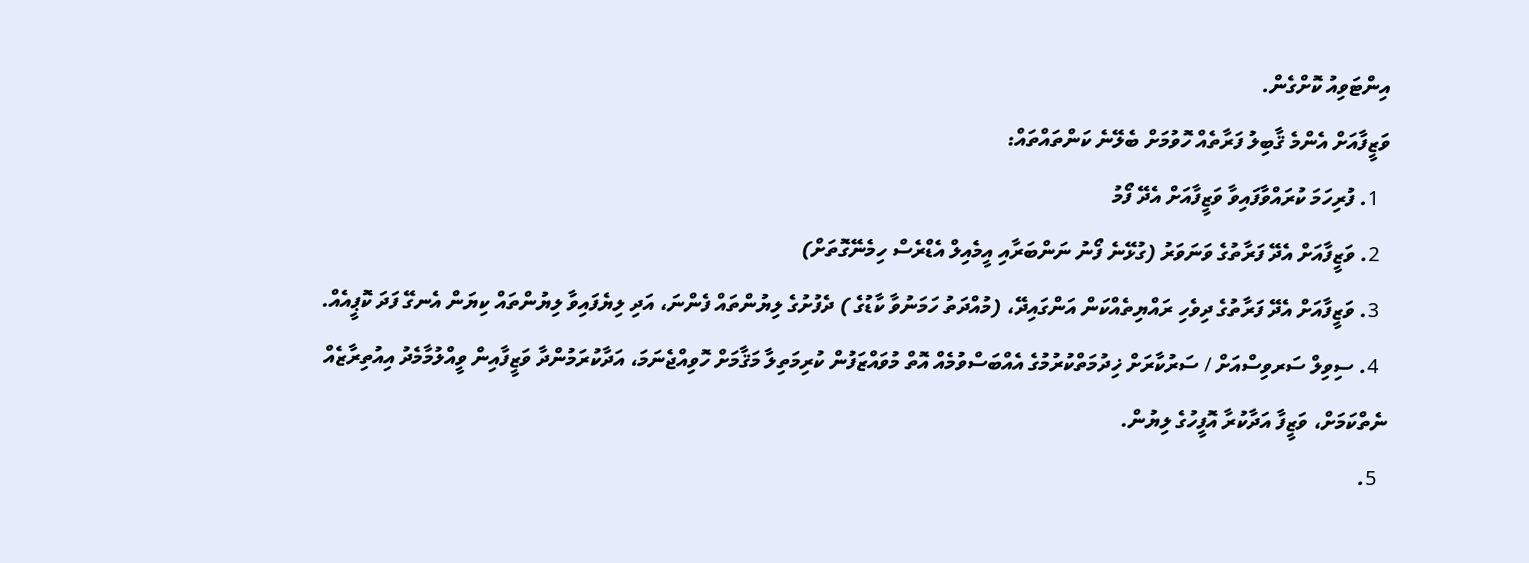އިންޓަވިއު ކޮށްގެން.
ވަޒީފާއަށް އެންމެ ޤާބިލު ފަރާތެއް ހޮވުމަށް ބެލޭނެ ކަންތައްތައް:
  1. ފުރިހަމަ ކުރައްވާފައިވާ ވަޒީފާއަށް އެދޭ ފޯމު
  2. ވަޒީފާއަށް އެދޭ ފަރާތުގެ ވަނަވަރު (ގުޅޭނެ ފޯނު ނަންބަރާއި އީމެއިލް އެޑްރެސް ހިމެނޭގޮތަށް)
  3. ވަޒީފާއަށް އެދޭ ފަރާތުގެ ދިވެހި ރައްޔިތެއްކަން އަންގައިދޭ، (މުއްދަތު ހަމަނުވާ ކާޑުގެ ) ދެފުށުގެ ލިޔުންތައް ފެންނަ، އަދި ލިޔެފައިވާ ލިޔުންތައް ކިޔަން އެނގޭ ފަދަ ކޮޕީއެއް.
  4. ސިވިލް ސަރވިސްއަށް / ސަރުކާރަށް ޚިދުމަތްކުރުމުގެ އެއްބަސްވުމެއް އޮތް މުވައްޒަފުން ކުރިމަތިލާ މަޤާމަށް ހޮވިއްޖެނަމަ، އަދާކުރަމުންދާ ވަޒީފާއިން ވީއްލުމާމެދު އިއުތިރާޒެއް ނެތްކަމަށް، ވަޒީފާ އަދާކުރާ އޮފީހުގެ ލިޔުން.
  5.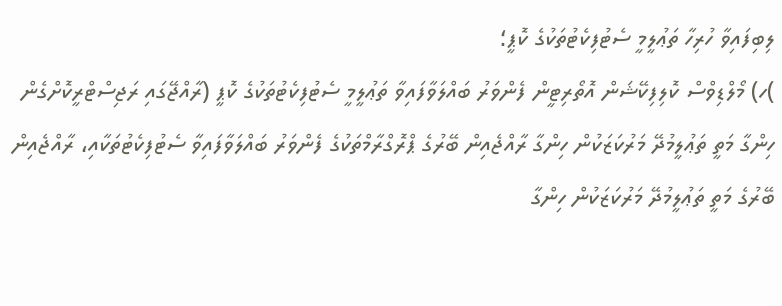ލިބިފައިވާ ހުރިހާ ތަޢުލީމީ ސެޓުފިކެޓުތަކުގެ ކޮޕީ؛
)ހ) މޯލްޑިވްސް ކޮލިފިކޭޝަން އޮތޯރިޓީން ފެންވަރު ބައްލަވާފައިވާ ތަޢުލީމީ ސެޓުފިކެޓުތަކުގެ ކޮޕީ (ރާއްޖޭގައި ރަޖިސްޓްރީކޮށްގެން ހިންގާ މަތީ ތަޢުލީމުދޭ މަރުކަޒަކުން ހިންގާ ރާއްޖެއިން ބޭރުގެ ޕްރޮގްރާމްތަކުގެ ފެންވަރު ބައްލަވާފައިވާ ސެޓުފިކެޓުތަކާއި، ރާއްޖެއިން ބޭރުގެ މަތީ ތަޢުލީމުދޭ މަރުކަޒަކުން ހިންގާ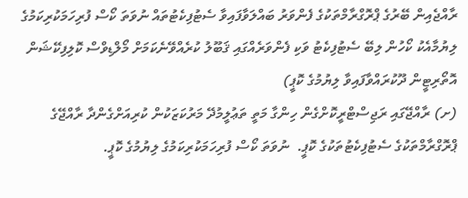ރާއްޖެއިން ބޭރުގެ ޕްރޮގްރާމްތަކުގެ ފެންވަރު ބައްލަވާފައިވާ ސެޓުފިކެޓުތައް ނުވަތަ ކޯސް ފުރިހަމަކުރިކަމުގެ ލިޔުމާއެކު ކޯހުން ލިބޭ ސެޓުފިކެޓު ވަކި ފެންވަރެއްގައި ޤަބޫލު ކުރެއްވޭނެކަމަށް މޯލްޑިވްސް ކޮލިފިކޭޝަން އޮތޯރިޓީން ދޫކުރައްވާފައިވާ ލިޔުމުގެ ކޮޕީ)
(ށ) ރާއްޖޭގައި ރަޖިސްޓްރީކޮށްގެން ހިންގާ މަތީ ތަޢުލީމުދޭ މަރުކަޒަކުން ކުރިއަށްގެންދާ ރާއްޖޭގެ ޕްރޮގްރާމްތަކުގެ ސެޓުފިކެޓުތަކުގެ ކޮޕީ.  ނުވަތަ ކޯސް ފުރިހަމަކުރިކަމުގެ ލިޔުމުގެ ކޮޕީ.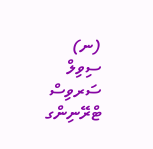(ނ) ސިވިލް ސަރވިސް ޓްރޭނިންގ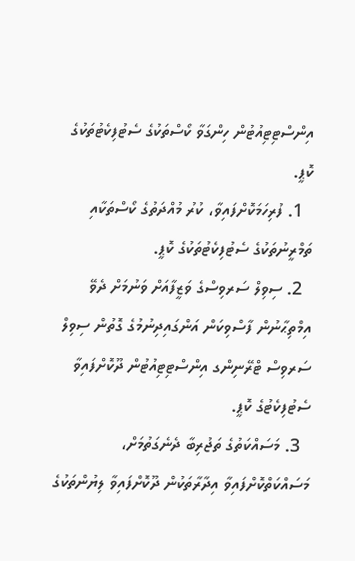އިންސްޓިޓިއުޓުން ހިންގަވާ ކޯސްތަކުގެ ސެޓުފިކެޓުތަކުގެ ކޮޕީ.
  1. ފުރިހަމަކޮށްފައިވާ، ކުރު މުއްދަތުގެ ކޯސްތަކާއި ތަމްރީނުތަކުގެ ސެޓުފިކެޓުތަކުގެ ކޮޕީ.
  2. ސިވިލް ސަރވިސްގެ ވަޒީފާއަށް ވަނުމަށް ދެވޭ އިމްތިޙާނުން ފާސްވިކަން އަންގައިދިނުމުގެ ގޮތުން ސިވިލް ސަރވިސް ޓްރޭނިންގ އިންސްޓިޓިއުޓުން ދޫކޮށްފައިވާ ސެޓުފިކެޓުގެ ކޮޕީ.
  3. މަސައްކަތުގެ ތަޖުރިބާ ދެނެގަތުމަށް، މަސައްކަތްކޮށްފައިވާ އިދާރާތަކުން ދޫކޮށްފައިވާ ލިޔުންތަކުގެ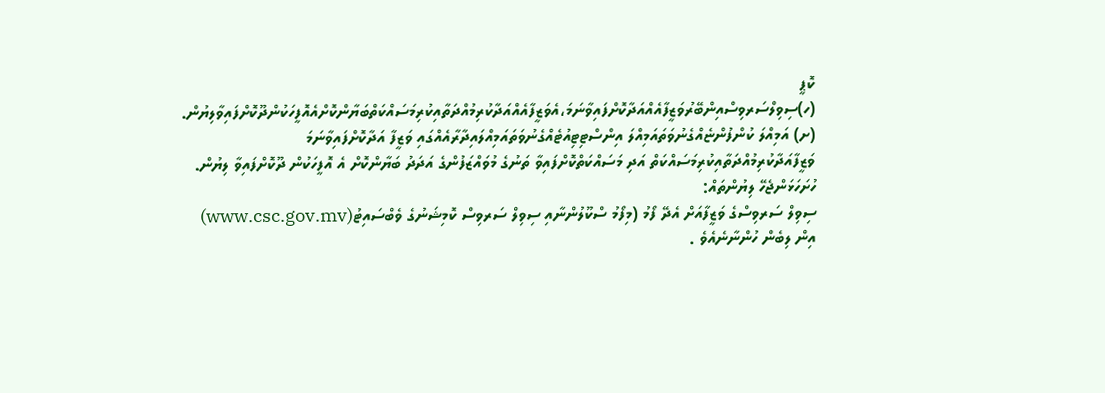ކޮޕީ
(ހ)ސިވިލްސަރވިސްއިންބޭރުވަޒީފާއެއްއަދާކޮށްފައިވާނަމަ،އެވަޒީފާއެއްއަދާކުރިމުއްދަތާއިކުރިމަސައްކަތްބަޔާންކޮށްއެއޮފީހަކުންދޫކޮށްފައިވާލިޔުން.
(ށ) އަމިއްލަ ކުންފުންޏެއްގެނުވަތައަމިއްލަ އިންސްޓިޓިއުޓެއްގެނުވަތައަމިއްލައިދާރާއެއްގައި ވަޒީފާ އަދާކޮށްފައިވާނަމަ ވަޒީފާއަދާކުރިމުއްދަތާއިކުރިމަސައްކަތް އަދި މަސައްކަތްކޮށްފައިވާ ތަނުގެ މުވައްޒަފުންގެ އަދަދު ބަޔާންކޮށް އެ އޮފީހަކުން ދޫކޮށްފައިވާ ލިޔުން.
ހުށަހަޅަންޖެހޭ ލިޔުންތައް:
ސިވިލް ސަރވިސްގެ ވަޒީފާއަށް އެދޭ ފޯމު (މިފޯމު ސްކޫލުންނާއި ސިވިލް ސަރވިސް ކޮމިޝަނުގެ ވެބްސައިޓު(www.csc.gov.mv)  އިން ލިބެން ހުންނާނެއެވެ .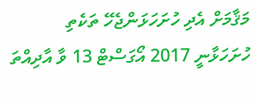މަޤާމަށް އެދި ހުށަހަޅަންޖެހޭ ތަކެތި ހުށަހަޅާނީ 2017 އޯގަސްޓް 13 ވާ އާދިއްތަ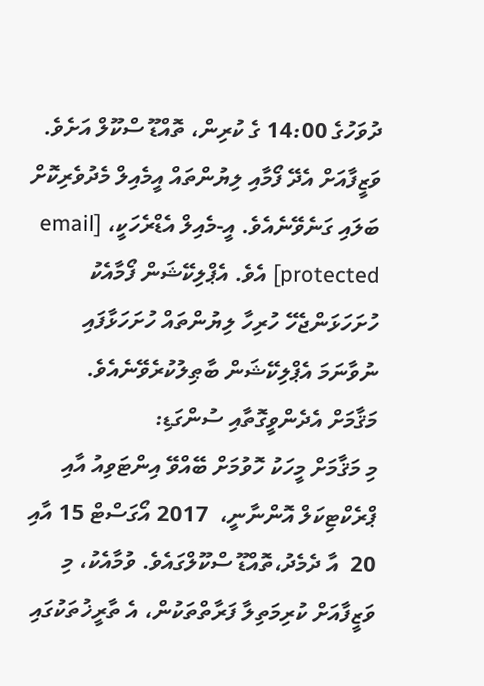ދުވަހުގެ 14:00 ގެ ކުރިން، ތޮއްޑޫ ސްކޫލް އަށެވެ. ވަޒީފާއަށް އެދޭ ފޯމާއި ލިޔުންތައް އީމެއިލް މެދުވެރިކޮށް ބަލައި ގަނެވޭނެއެވެ. އީ-މެއިލް އެޑްރެހަކީ، [email protected] އެވެ. އެޕްލިކޭޝަން ފޯމާއެކު ހުށަހަޅަންޖެހޭ ހުރިހާ ލިޔުންތައް ހުށަހަޅާފައި ނުވާނަމަ އެޕްލިކޭޝަން ބާޠިލުކުރެވޭނެއެވެ.
މަޤާމަށް އެދެންވީގޮތާއި ސުންގަޑި:
މި މަޤާމަށް މީހަކު ހޮވުމަށް ބޭއްވޭ އިންޓަވިއު އާއި ޕްރެކްޓިކަލް އޮންނާނީ،  2017 އޯގަސްޓް 15 އާއި 20  އާ ދެމެދު،ތޮއްޑޫ ސްކޫލްގައެވެ. ވުމާއެކު، މި ވަޒީފާއަށް ކުރިމަތިލާ ފަރާތްތަކުން، އެ ތާރީޚުތަކުގައި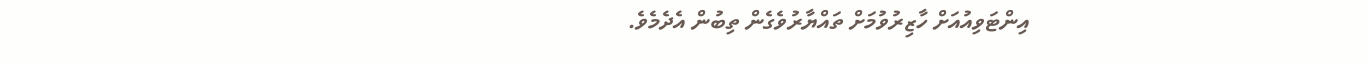އިންޓަވިއުއަށް ހާޒިރުވުމަށް ތައްޔާރުވެގެން ތިބުން އެދެމެވެ.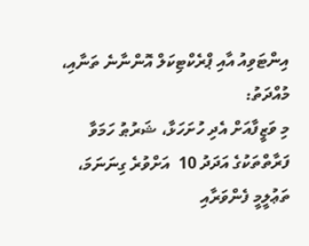އިންޓަވިއު އާއި ޕްރެކްޓިކަލް އޮންނާނެ ތަނާއި، މުއްދަތު:
މި ވަޒީފާއަށް އެދި ހުށަހަޅާ، ޝަރުޠު ހަމަވާ ފަރާތްތަކުގެ އަދަދު 10  އަށްވުރެ ގިނަނަމަ، ތަޢުލީމީ ފެންވަރާއި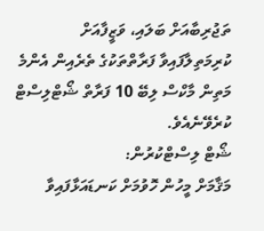ތަޖުރިބާއަށް ބަލައި، ވަޒީފާއަށް ކުރިމަތިލާފައިވާ ފަރާތްތަކުގެ ތެރެއިން އެންމެ މަތިން މާކްސް ލިބޭ 10 ފަރާތް ޝޯޓްލިސްޓް ކުރެވޭނެއެވެ.
ޝޯޓް ލިސްޓްކުރުން:
މަޤާމަށް މީހުން ހޮވުމަށް ކަނޑައަޅާފައިވާ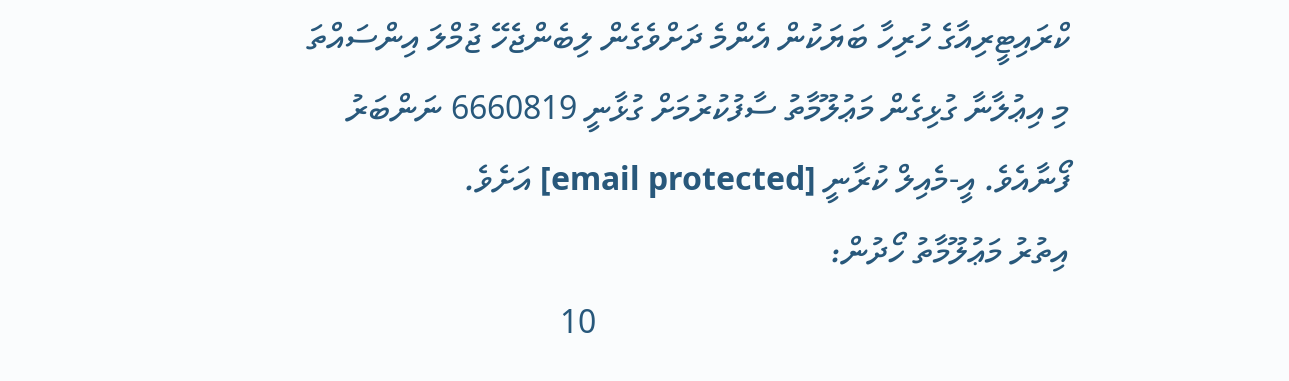ކްރައިޓީރިއާގެ ހުރިހާ ބަޔަކުން އެންމެ ދަށްވެގެން ލިބެންޖެހޭ ޖުމްލަ އިންސައްތަ
މި އިޢުލާނާ ގުޅިގެން މަޢުލޫމާތު ސާފުކުރުމަށް ގުޅާނީ 6660819 ނަންބަރު ފޯނާއެވެ. އީ-މެއިލް ކުރާނީ [email protected] އަށެވެ.
އިތުރު މަޢުލޫމާތު ހޯދުން:
                                                         10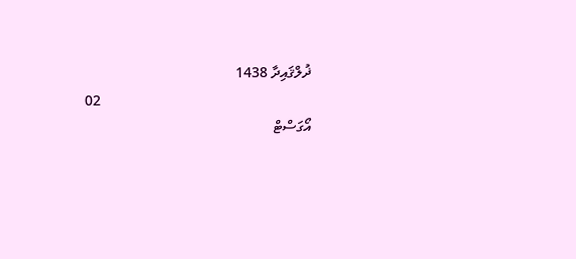ޛުލްޤައިދާ 1438
                                                          02 އޯގަސްޓް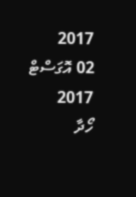2017
02 އޮގަސްޓް 2017
ހޯދާ